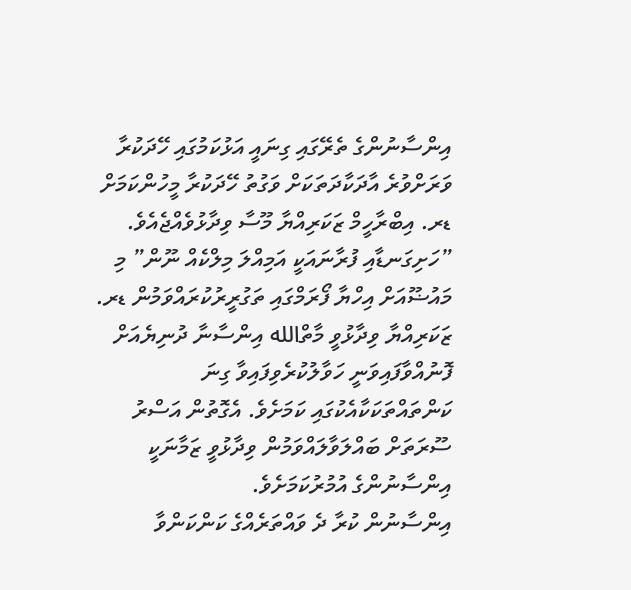އިންސާނުންގެ ތެރޭގައި ގިނައީ އަޅުކަމުގައި ހޭދަކުރާ ވަރަށްވުރެ އާދަކާދަތަކަށް ވަގުތު ހޭދަކުރާ މީހުންކަމަށް ޑރ. އިބްރާހީމް ޒަކަރިއްޔާ މޫސާ ވިދާޅުވެއްޖެއެވެ.
”ހަށިގަނޑާއި ފުރާނައަކީ އަމިއްލަ މިލްކެއް ނޫން” މި މައުޟޫއަށް އިހްޔާ ފޯރަމްގައި ތަގުރީރުކުރައްވަމުން ޑރ. ޒަކަރިއްޔާ ވިދާޅުވީ މާތްالله އިންސާނާ ދުނިޔެއަށް ފޮނުއްވާފައިވަނީ ހަވާލުކުރެވިފައިވާ ގިނަ ކަންތައްތަކަކާއެކުގައި ކަމަށެވެ. އެގޮތުން އަސްރު ސޫރަތަށް ބައްލަވާލައްވަމުން ވިދާޅުވީ ޒަމާނަކީ އިންސާނުންގެ އުމުރުކަމަށެވެ.
އިންސާނުން ކުރާ ދެ ވައްތަރެއްގެ ކަންކަންވާ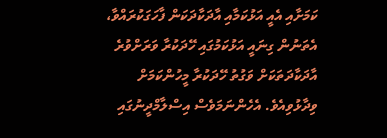ކަމަށާއި އެއީ އަޅުކަމާއި އާދަކާދަކަން ފާހަގަކުރައްވާ، އެތަނުން ގިނައީ އަޅުކަމުގައި ހޭދަކުރާ ވަރަށްވުރެ އާދަކާދަތަކަށް ވަގުތު ހޭދަކުރާ މީހުންކަމަށް ވިދާޅުވިއެވެ. އެހެންނަމަވެސް އިސްލާމްދީނުގައި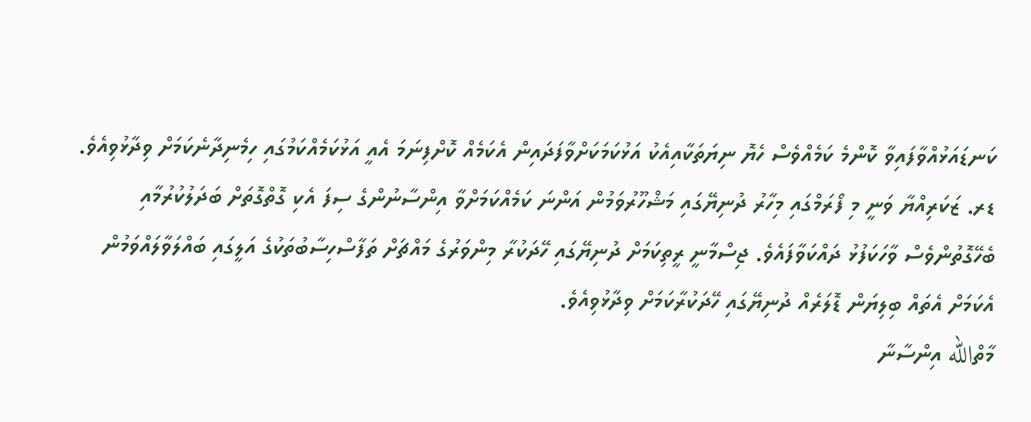ކަނޑައަޅުއްވާފައިވާ ކޮންމެ ކަމެއްވެސް ހެޔޮ ނިޔަތަކާއިއެކު އަޅުކަމަކަށްވާފަދައިން އެކަމެއް ކޮށްފިނަމަ އެއީ އަޅުކަމެއްކަމުގައި ހިމެނިދާނެކަމަށް ވިދާޅުވިއެވެ.
ޑރ. ޒަކަރިއްޔާ ވަނީ މި ފޯރަމްގައި މިހާރު ދުނިޔޭގައި މަޝްހޫރުވަމުން އަންނަ ކަމެއްކަމަށްވާ އިންސާނުންގެ ސިފަ އެކި ގޮތްގޮތަށް ބަދަލުކުރުމާއި ބެހޭގޮތުންވެސް ވާހަކަފުޅު ދައްކަވާފައެވެ. ޖިސްމާނީ ރީތިކަމަށް ދުނިޔޭގައި ހޭދަކުރާ މިންވަރުގެ މައްޗަށް ތަފާސްހިސާބުތަކުގެ އަލީގައި ބައްލަވާލައްވަމުން އެކަމަށް އެތައް ބިލިޔަން ޑޮލަރެއް ދުނިޔޭގައި ހޭދަކުރާކަމަށް ވިދާޅުވިއެވެ.
މާތްالله އިންސާނާ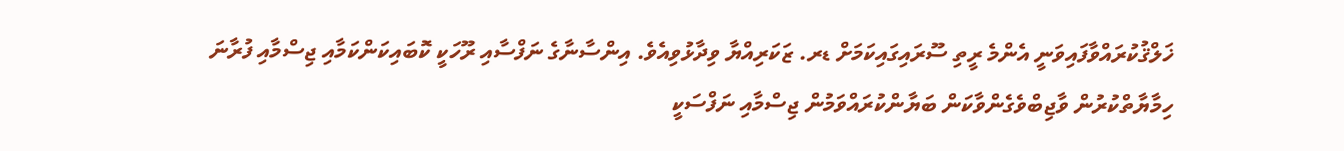ޚަލްޤުކުރައްވާފައިވަނީ އެންމެ ރީތި ސޫރައިގައިކަމަށް ޑރ. ޒަކަރިއްޔާ ވިދާޅުވިއެވެ. އިންސާނާގެ ނަފްސާއި ރޫހަކީ ކޮބައިކަންކަމާއި ޖިސްމާއި ފުރާނަ ހިމާޔާތްކުރުން ވާޖިބްވެގެންވާކަން ބަޔާންކުރައްވަމުން ޖިސްމާއި ނަފްސަކީ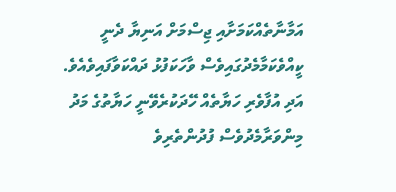އަމާނާތެއްކަމަށާއި ޖިސްމަށް އަނިޔާ ދެނީ ކީއްވެކަމާމެދުގައިވެސް ވާހަކަފުޅު ދައްކަވާފައިވެއެވެ.
އަދި އުފާވެރި ހަޔާތެއް ހޭދަކުރެވޭނީ ހަޔާތުގެ މަދު މިންވަރާމެދުވެސް ފުދުންތެރިވެ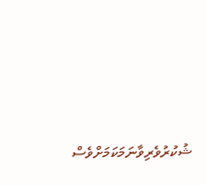ޝުކުރުވެރިވާނަމަކަމަށްވެސް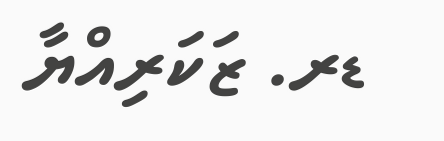ޑރ. ޒަކަރިއްޔާ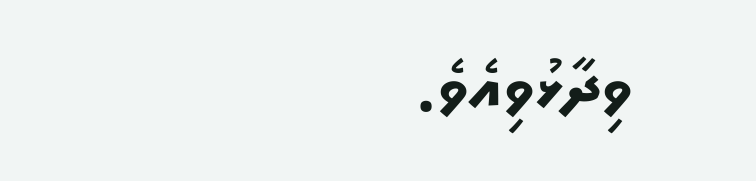ވިދާޅުވިއެވެ.